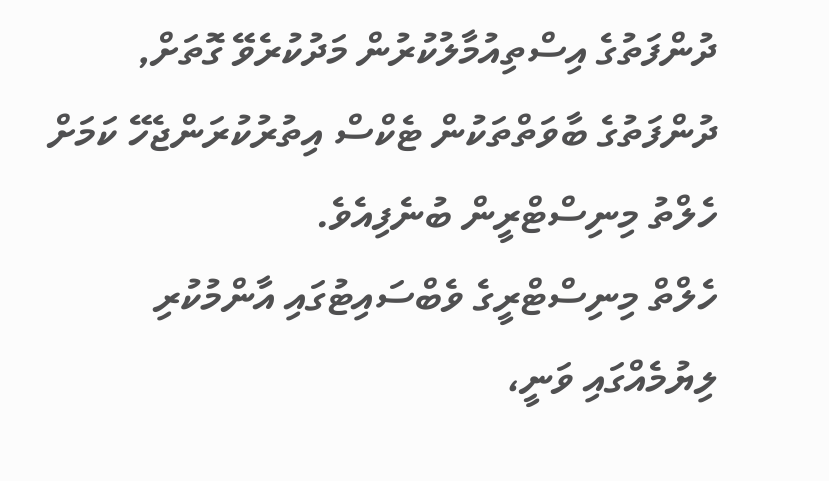ދުންފަތުގެ އިސްތިއުމާލުކުރުން މަދުކުރެވޭ ގޮތަށް, ދުންފަތުގެ ބާވަތްތަކުން ޓެކްސް އިތުރުކުރަންޖެހޭ ކަމަށް ހެލްތު މިނިސްޓްރީން ބުނެފިއެވެ.
ހެލްތް މިނިސްޓްރީގެ ވެބްސައިޓުގައި އާންމުކުރި ލިޔުމެއްގައި ވަނީ،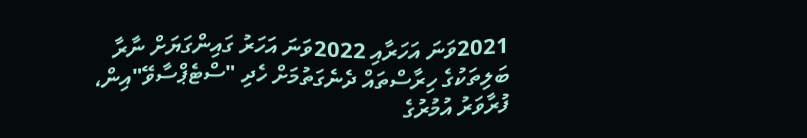2021ވަނަ އަހަރާއި 2022ވަނަ އަހަރު ގައިންގަޔަށް ނާރާ ބަލިތަކުގެ ހިރާސްތައް ދެނެގަތުމަށް ހެދި "ސްޓެޕްސާވޭ"އިން، ފުރާވަރު އުމުރުގެ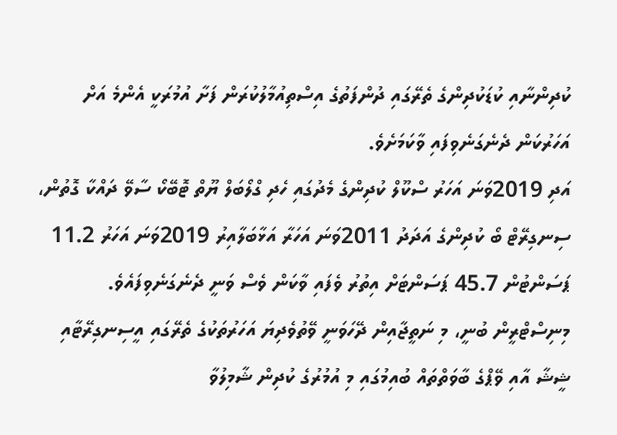ކުދިންނާއި ކުޑަކުދިންގެ ތެރޭގައި ދުންފަތުގެ އިސްތިއުމާލުކުރަން ފަށާ އުމުރަކީ އެންމެ އަށް އަހަރުކަން ދެނެގަނެވިފައި ވާކަމަށެވެ.
އަދި 2019ވަނަ އަހަރު ސްކޫލް ކުދިންގެ މެދުގައި ހެދި ގްލޯބަލް ޔޫތް ޓޮބޭކޯ ސާވޭ ދައްކާ ގޮތުން، ސިނގިރޭޓް ބޯ ކުދިންގެ އަދަދު 2011ވަނަ އަހަރާ އަޅާބަލާއިރު 2019ވަނަ އަހަރު 11.2 ޕަސަންޓުން 45.7 ޕަސަންޓަށް އިތުރު ވެފައި ވާކަން ވެސް ވަނީ ދެނެގަނެވިފައެވެ.
މިނިސްޓްރީން ބުނީ، މި ނަތީޖާއިން ދޭހަވަނީ ވޭތުވެދިޔަ އަހަރުތަކުގެ ތެރޭގައި އީސިނގިރޭޓާއި ޝީޝާ އާއި ވޭޕްގެ ބާވަތްތައް ބުއިމުގައި މި އުމުރުގެ ކުދިން ޝާމިލުވާ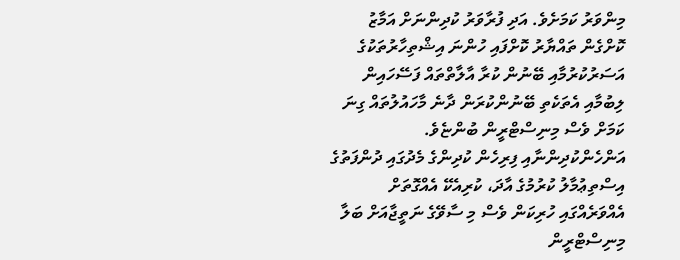މިންވަރު ކަމަށެވެ. އަދި ފުރާވަރު ކުދިންނަށް އަމާޒު ކޮށްގެން ތައްޔާރު ކޮށްފައި ހުންނަ އިޝްތިހާރުތަކުގެ އަސަރުކުރުމާއި ބޭނުން ކުރާ އާލާތްތައް ފަސޭހައިން ލިބުމާއި އެތަކެތި ބޭނުންކުރަން ދާނެ މާހައުލުތައް ގިނަ ކަމަށް ވެސް މިނިސްޓްރީން ބުންޏެވެ.
އަންހެންކުދިންނާއި ފިރިހެން ކުދިންގެ މެދުގައި ދުންފަތުގެ އިސްތިޢުމާލު ކުރުމުގެ އާދަ، ކުރިއެކޭ އެއްގޮތަށް އެއްވަރެއްގައި ހުރިކަން ވެސް މި ސާވޭގެ ނަތީޖާއަށް ބަލާ މިނިސްޓްރީން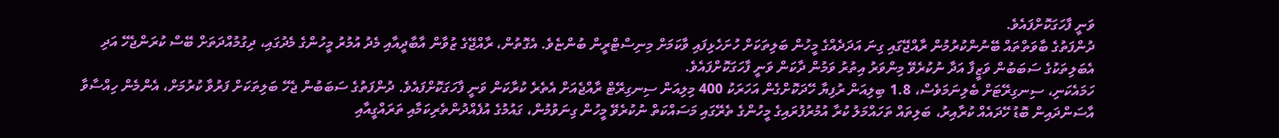ވަނީ ފާހަގަކޮށްފައެވެ.
ދުންފަތުގެ ބާވަތްތައް ބޭނުންކުރުމުން ރާއްޖޭގައި ގިނަ އަދަދެއްގެ މީހުން ބަލިތަކަށް ހުށަހެޅިފައި ވާކަމަށް މިނިސްޓްރީން ބުންޏެވެ. އެގޮތުން، ރާއްޖޭގެ ޒުވާން އާބާދީއާއި މެދު އުމުރު މީހުންގެ މެދުގައި، ދިގުމުއްދަތަށް ބޭސް ކުރަންޖެހޭ އަދި އެބަލިތަކުގެ ސަބަބުން ވަޒީފާ އަދާ ނުކުރެވޭ މިންވަރު އިތުރު ވަމުން ދާކަން ވަނީ ފާހަގަކޮށްފައެވެ.
ހަމައެކަނި، ސިނގިރޭޓަށް ބެލިނަމަވެސް، 1.8 ބިލިއަން ރުފިޔާ ހޭދަކޮށްގެން އަހަރަކު 400 މިލިއަން ސިނގިރޭޓް ރާއްޖެއަށް އެތެރެ ކުރާކަން ވަނީ ފާހަގަކޮށްފައެވެ. ދުންފަތުގެ ސަބަބުން ޖެހޭ ބަލިތަކަށް ފަރުވާ ކުރުމަށް، އެންމެން ހިއްސާވާ އާސަންދައިން ބޮޑު ހޭދައެއް ކުރާއިރު، ބަލިތައް ތަހައްމަލު ކުރާ އުމުރުފުރައިގެ މީހުންގެ ތެރޭގައި މަސައްކަތް ނުކުރެވޭ މީހުން ގިނަވުމުން، ގައުމުގެ އުފެއްދުންތެރިކަމާއި ތަރައްގީއާއި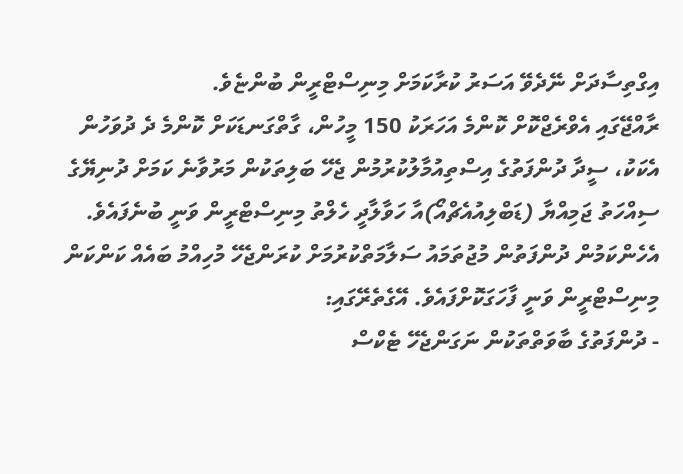އިގްތިސާދަށް ނޭދެވޭ އަސަރު ކުރާކަމަށް މިނިސްޓްރީން ބުންޏެވެ.
ރާއްޖޭގައި އެވްރެޖްކޮށް ކޮންމެ އަހަރަކު 150 މީހުން، ގާތްގަނޑަކަށް ކޮންމެ ދެ ދުވަހުން އެކަކު، ސީދާ ދުންފަތުގެ އިސްތިއުމާލުކުރުމުން ޖެހޭ ބަލިތަކުން މަރުވާނެ ކަމަށް ދުނިޔޭގެ ސިއްހަތު ޖަމިއްޔާ (ޑަބްލިއުއެޗްއޯ)އާ ހަވާލާދީ ހެލްތު މިނިސްޓްރީން ވަނީ ބުނެފައެވެ.
އެހެންކަމުން ދުންފަތުން މުޖުތަމައު ސަލާމަތްކުރުމަށް ކުރަންޖެހޭ މުހިއްމު ބައެއް ކަންކަން މިނިސްޓްރީން ވަނީ ފާހަގަކޮށްފައެވެ. އޭގެތެރޭގައި:
- ދުންފަތުގެ ބާވަތްތަކުން ނަގަންޖެހޭ ޓެކްސް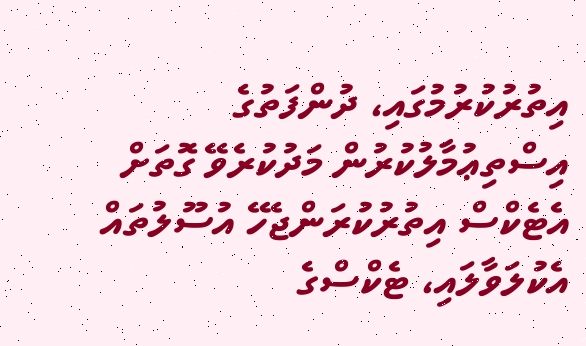އިތުރުކުރުމުގައި، ދުންފަތުގެ އިސްތިޢުމާލުކުރުން މަދުކުރެވޭ ގޮތަށް އެޓެކްސް އިތުރުކުރަންޖެހޭ އުސޫލުތައް އެކުލަވާލައި، ޓެކްސްގެ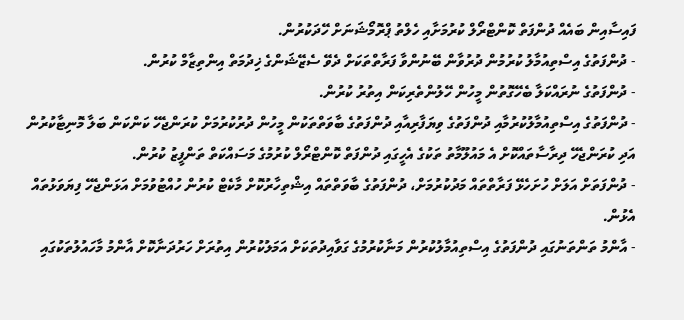ފައިސާއިން ބައެއް ދުންފަތް ކޮންޓްރޯލް ކުރުމަށާއި ހެލްތު ޕްރޮމޯޝަނަށް ހޭދަކުރުން.
- ދުންފަތުގެ އިސްތިއުމާލު ކުރުމުން ދުރުވާން ބޭނުންވާ ފަރާތްތަކަށް ދެވޭ ސެޒޭޝަންގެ ޚިދުމަތް އިންތިޒާމް ކުރުން.
- ދުންފަތުގެ ނުރައްކަލާ ބެހޭގޮތުން މީހުން ހޭލުންތެރިކަން އިތުރު ކުރުން.
- ދުންފަތުގެ އިސްތިއުމާލުކުރުމާއި ދުންފަތުގެ ވިޔަފާރިއާއި ދުންފަތުގެ ބާވަތްތަކުން މީހުން ދުރުކުރުމަށް ކުރަންޖެހޭ ކަންކަން ބަލާ މޮނިޓާކުރުން އަދި ކުރަންޖެހޭ ދިރާސާތައްކޮށް އެ މައުލޫމާތު ތަކުގެ އެހީގައި ދުންފަތް ކޮންޓްރޯލް ކުރުމުގެ މަސައްކަތް ތަންފީޒު ކުރުން.
- ދުންފަތަށް އަލަށް ހުށަހެޅޭ ފަރާތްތައް މަދުކުރުމަށް، ދުންފަތުގެ ބާވަތްތައް އިޝްތިހާރުކޮށް މާކެޓް ކުރުން ހުއްޓުވުމަށް އަޅަންޖެހޭ ފިޔަވަޅުތައް އެޅުން.
- އާންމު ތަންތަނުގައި ދުންފަތުގެ އިސްތިއުމާލުކުރުން މަނާކުރުމުގެ ގަވާއިދުތަކަށް އަމަލުކުރުން އިތުރަށް ހަރުދަނާކޮށް އާންމު މާހައުލުތަކުގައި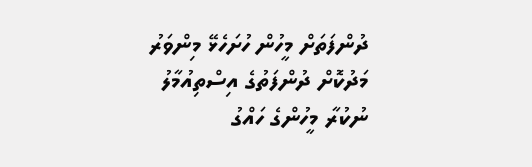ދުންފަތަށް މީހުން ހުށަހެޅޭ މިންވަރު މަދުކޮށް ދުންފަތުގެ އިސްތިއުމާލު ނުކުރާ މީހުންގެ ހައްގު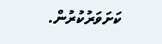ކަށަވަރުކުރުން.